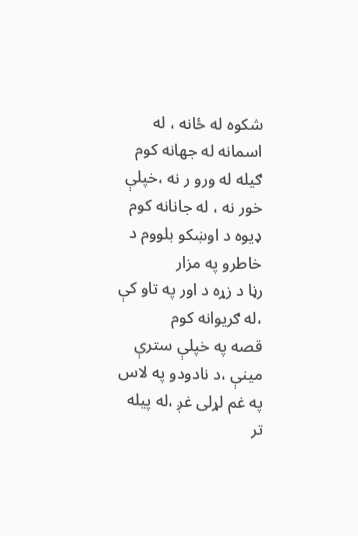شکوه له ځانه ، له اسمانه له جهانه کوم
ګیله له ورو ر نه ،خپلې خور نه ، له جانانه کوم
ډیوه د اوښکو بلووم د خاطرو په مزار
رڼا د زړه د اور په تاو کې ،له ګریوانه کوم
قصه په خپلې سترې مینې ،د نادودو په لاس
په غم لړلی غږ ،له پیله تر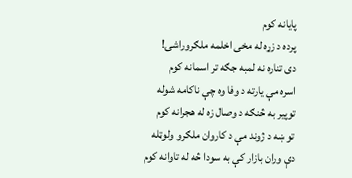پایانه کوم
پرده د زړه له مخی اخلمه ملګروراشۍ!
دی تناره نه لمبه جګه تر اسمانه کوم
اسره مې یارته د وفا وه چې ناکامه شوله
توپیر به څنګه د وصال زه له هجرانه کوم
تو ښه د ژوند مې د کاروان ملګرو ولوټله
دې وران بازار کې به سودا څه له تاوانه کوم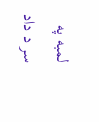لمبه په سر د داد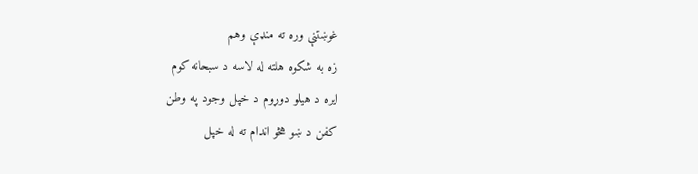غوښتنې وره ته منډې وهم
زه به شکوه هلته له لاسه د سبحانه کوم
ایره د هیلو دوړوم د خپل وجود په وطن
کفن د ښو هڅو اندام ته له خپل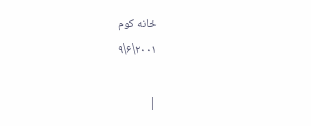ځانه کوم
۲۰۰۱\۶\۹

|